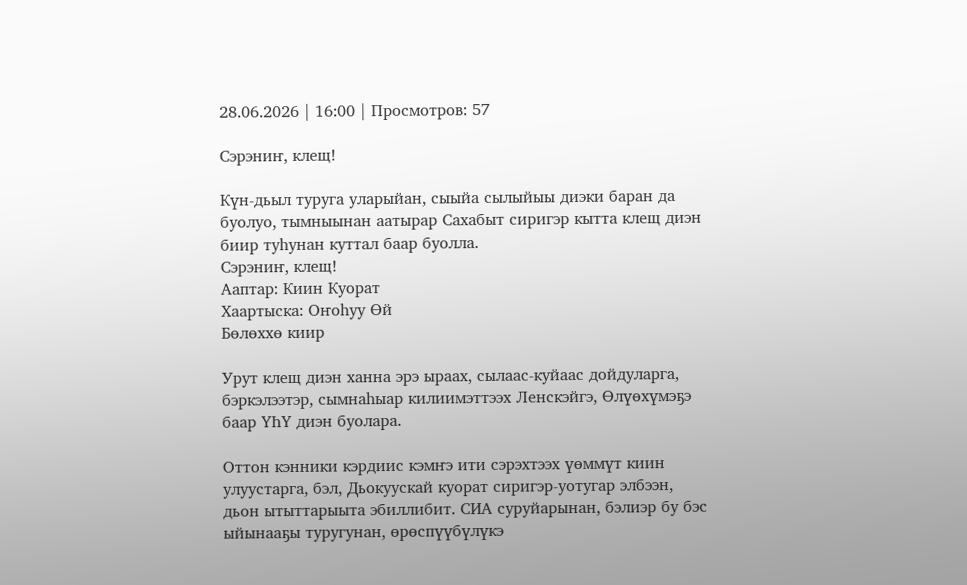28.06.2026 | 16:00 | Просмотров: 57

Сэрэниҥ, клещ!

Күн-дьыл туруга уларыйан, сыыйа сылыйыы диэки баран да буолуо, тымныынан аатырар Сахабыт сиригэр кытта клещ диэн биир туһунан куттал баар буолла.
Сэрэниҥ, клещ!
Ааптар: Киин Куорат
Хаартыска: Оҥоһуу Өй
Бөлөххө киир

Урут клещ диэн ханна эрэ ыраах, сылаас-куйаас дойдуларга, бэркэлээтэр, сымнаһыар килиимэттээх Ленскэйгэ, Өлүөхүмэҕэ баар ҮҺҮ диэн буолара.

Оттон кэнники кэрдиис кэмҥэ ити сэрэхтээх үөммүт киин улуустарга, бэл, Дьокуускай куорат сиригэр-уотугар элбээн, дьон ытыттарыыта эбиллибит. СИА суруйарынан, бэлиэр бу бэс ыйынааҕы туругунан, өрөспүүбүлүкэ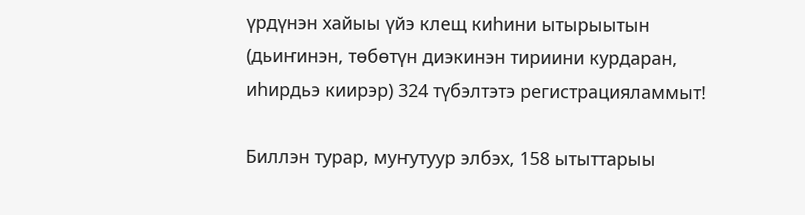үрдүнэн хайыы үйэ клещ киһини ытырыытын (дьиҥинэн, төбөтүн диэкинэн тириини курдаран, иһирдьэ киирэр) 324 түбэлтэтэ регистрацияламмыт!

Биллэн турар, муҥутуур элбэх, 158 ытыттарыы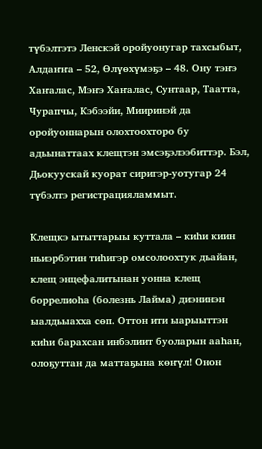түбэлтэтэ Ленскэй оройуонугар тахсыбыт, Алдаҥҥа – 52, Өлүөхүмэҕэ – 48. Ону тэҥэ Хаҥалас, Мэҥэ Хаҥалас, Сунтаар, Таатта, Чурапчы, Кэбээйи, Мииринэй да оройуоннарын олохтоохторо бу адьынаттаах клещтэн эмсэҕэлээбиттэр. Бэл, Дьокуускай куорат сиригэр-уотугар 24 түбэлтэ регистрацияламмыт.

Клещкэ ытыттарыы куттала – киһи киин ньиэрбэтин тиһигэр омсолоохтук дьайан, клещ энцефалитынан уонна клещ боррелиоһа (болезнь Лайма) диэнинэн  ыалдьыахха сөп. Оттон ити ыарыыттэн киһи барахсан инбэлиит буоларын ааһан, олоҕуттан да маттаҕына көҥүл! Онон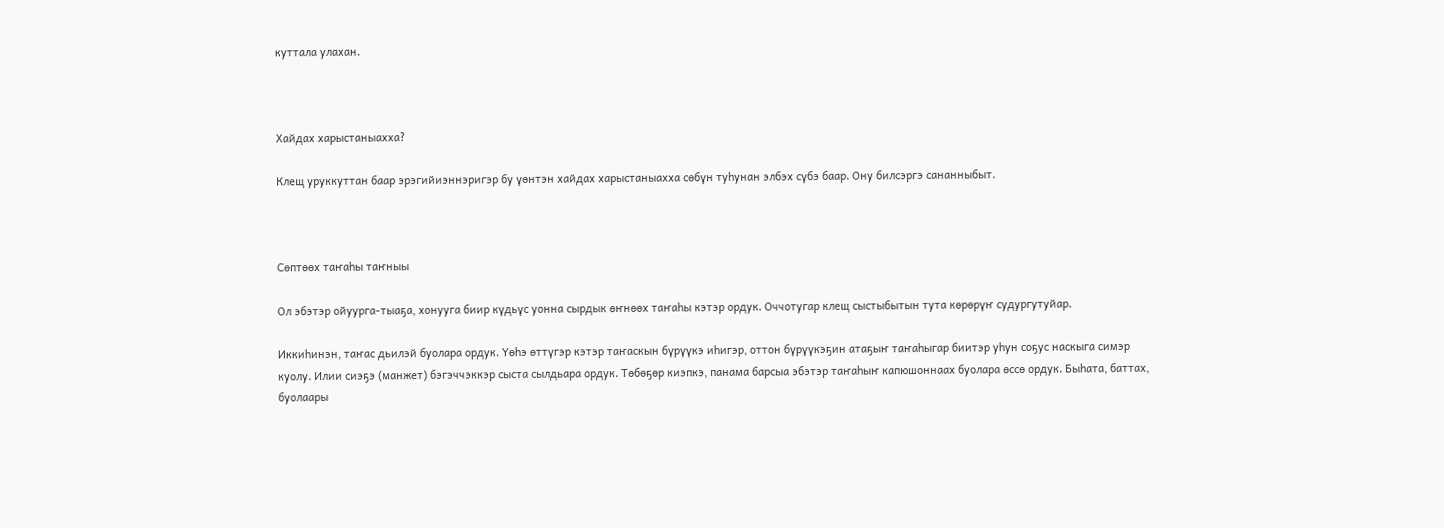куттала улахан.



Хайдах харыстаныахха?

Клещ уруккуттан баар эрэгийиэннэригэр бу үөнтэн хайдах харыстаныахха сөбүн туһунан элбэх сүбэ баар. Ону билсэргэ сананныбыт.



Сөптөөх таҥаһы таҥныы

Ол эбэтэр ойуурга-тыаҕа, хонууга биир күдьүс уонна сырдык өҥнөөх таҥаһы кэтэр ордук. Оччотугар клещ сыстыбытын тута көрөрүҥ судургутуйар.

Иккиһинэн, таҥас дьилэй буолара ордук. Үөһэ өттүгэр кэтэр таҥаскын бүрүүкэ иһигэр, оттон бүрүүкэҕин атаҕыҥ таҥаһыгар биитэр уһун соҕус наскыга симэр куолу. Илии сиэҕэ (манжет) бэгэччэккэр сыста сылдьара ордук. Төбөҕөр киэпкэ, панама барсыа эбэтэр таҥаһыҥ капюшоннаах буолара өссө ордук. Быһата, баттах, буолаары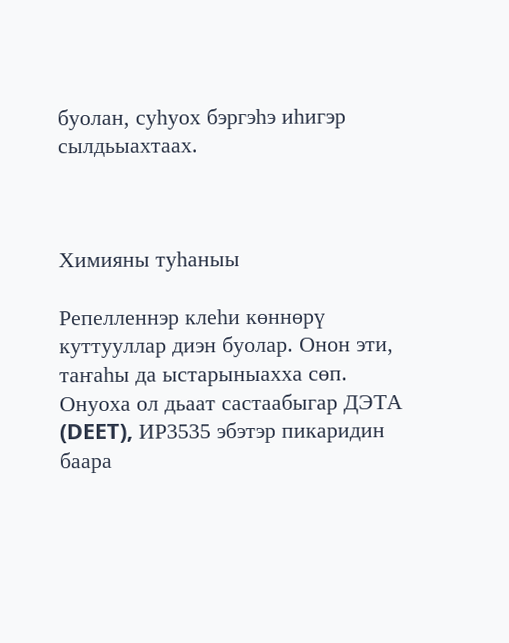буолан, суһуох бэргэһэ иһигэр сылдьыахтаах.



Химияны туһаныы

Репелленнэр клеһи көннөрү куттууллар диэн буолар. Онон эти, таҥаһы да ыстарыныахха сөп. Онуоха ол дьаат састаабыгар ДЭТА (DEET), ИР3535 эбэтэр пикаридин баара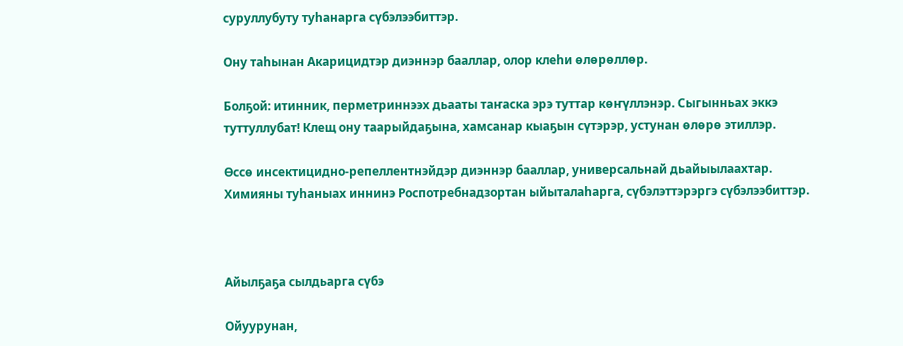суруллубуту туһанарга сүбэлээбиттэр.

Ону таһынан Акарицидтэр диэннэр бааллар, олор клеһи өлөрөллөр.

Болҕой: итинник, перметриннээх дьааты таҥаска эрэ туттар көҥүллэнэр. Сыгынньах эккэ туттуллубат! Клещ ону таарыйдаҕына, хамсанар кыаҕын сүтэрэр, устунан өлөрө этиллэр.

Өссө инсектицидно-репеллентнэйдэр диэннэр бааллар, универсальнай дьайыылаахтар. Химияны туһаныах иннинэ Роспотребнадзортан ыйыталаһарга, сүбэлэттэрэргэ сүбэлээбиттэр.



Айылҕаҕа сылдьарга сүбэ

Ойуурунан,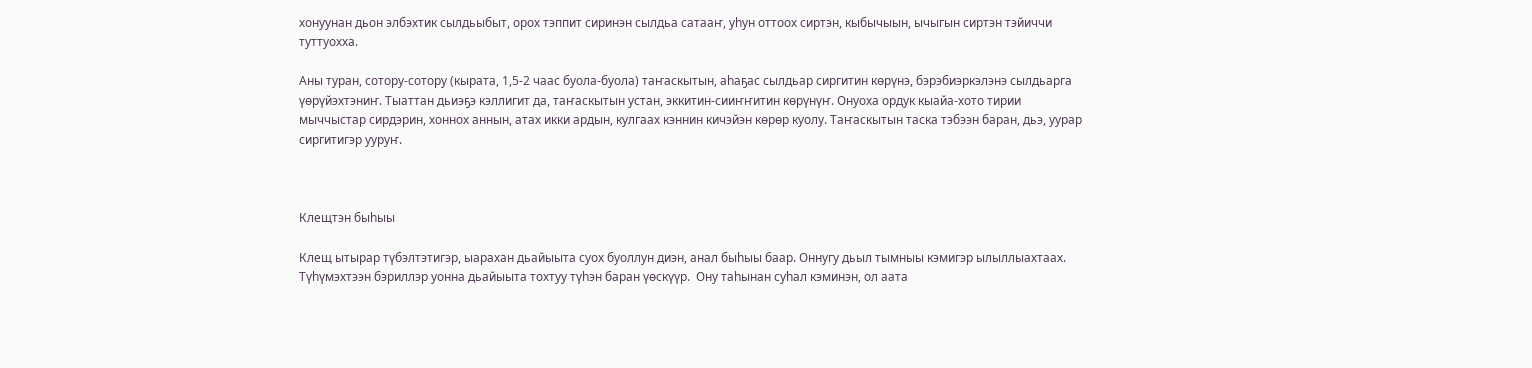хонуунан дьон элбэхтик сылдьыбыт, орох тэппит сиринэн сылдьа сатааҥ, уһун оттоох сиртэн, кыбычыын, ычыгын сиртэн тэйиччи туттуохха.

Аны туран, сотору-сотору (кырата, 1,5-2 чаас буола-буола) таҥаскытын, аһаҕас сылдьар сиргитин көрүнэ, бэрэбиэркэлэнэ сылдьарга үөрүйэхтэниҥ. Тыаттан дьиэҕэ кэллигит да, таҥаскытын устан, эккитин-сииҥҥитин көрүнүҥ. Онуоха ордук кыайа-хото тирии мыччыстар сирдэрин, хоннох аннын, атах икки ардын, кулгаах кэннин кичэйэн көрөр куолу. Таҥаскытын таска тэбээн баран, дьэ, уурар сиргитигэр ууруҥ.



Клещтэн быһыы

Клещ ытырар түбэлтэтигэр, ыарахан дьайыыта суох буоллун диэн, анал быһыы баар. Оннугу дьыл тымныы кэмигэр ылыллыахтаах. Түһүмэхтээн бэриллэр уонна дьайыыта тохтуу түһэн баран үөскүүр.  Ону таһынан суһал кэминэн, ол аата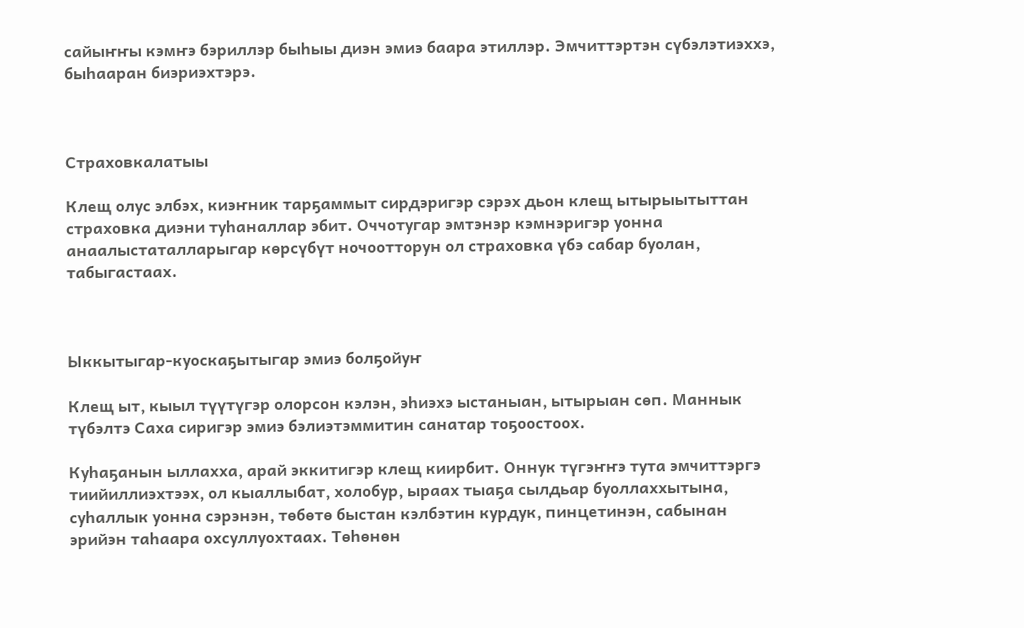сайыҥҥы кэмҥэ бэриллэр быһыы диэн эмиэ баара этиллэр. Эмчиттэртэн сүбэлэтиэххэ, быһааран биэриэхтэрэ.



Страховкалатыы

Клещ олус элбэх, киэҥник тарҕаммыт сирдэригэр сэрэх дьон клещ ытырыытыттан страховка диэни туһаналлар эбит. Оччотугар эмтэнэр кэмнэригэр уонна анаалыстаталларыгар көрсүбүт ночоотторун ол страховка үбэ сабар буолан, табыгастаах.



Ыккытыгар-куоскаҕытыгар эмиэ болҕойуҥ

Клещ ыт, кыыл түүтүгэр олорсон кэлэн, эһиэхэ ыстаныан, ытырыан сөп. Маннык түбэлтэ Саха сиригэр эмиэ бэлиэтэммитин санатар тоҕоостоох.

Куһаҕанын ыллахха, арай эккитигэр клещ киирбит. Оннук түгэҥҥэ тута эмчиттэргэ тиийиллиэхтээх, ол кыаллыбат, холобур, ыраах тыаҕа сылдьар буоллаххытына, суһаллык уонна сэрэнэн, төбөтө быстан кэлбэтин курдук, пинцетинэн, сабынан эрийэн таһаара охсуллуохтаах. Төһөнөн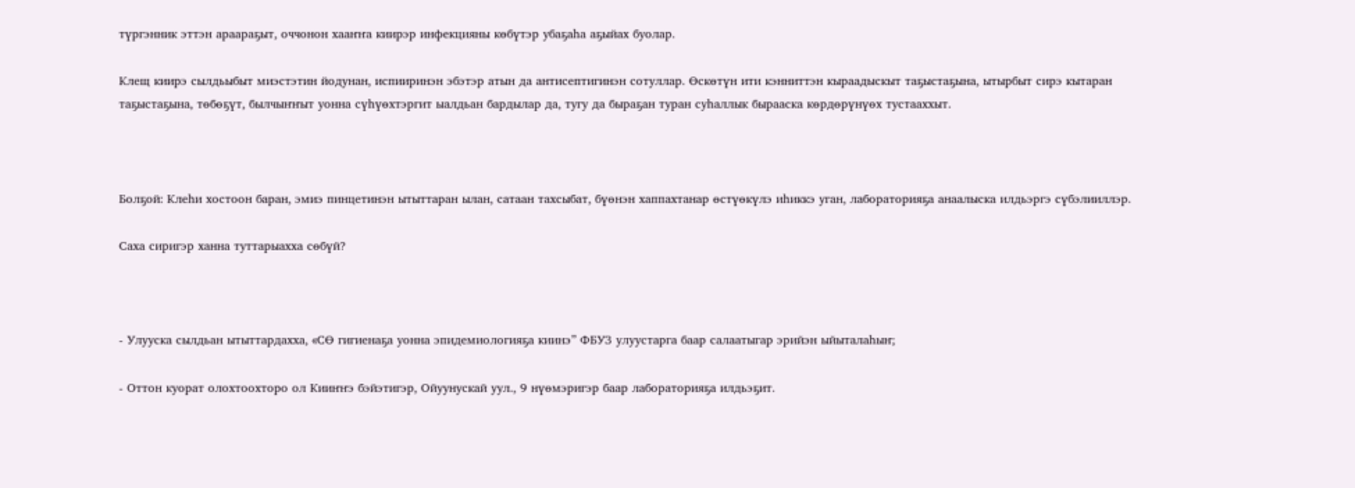түргэнник эттэн араараҕыт, оччонон хааҥҥа киирэр инфекцияны көбүтэр убаҕаһа аҕыйах буолар.

Клещ киирэ сылдьыбыт миэстэтин йодунан, испииринэн эбэтэр атын да антисептигинэн сотуллар. Өскөтүн ити кэнниттэн кыраадыскыт таҕыстаҕына, ытырбыт сирэ кытаран таҕыстаҕына, төбөҕүт, былчыҥҥыт уонна сүһүөхтэргит ыалдьан бардылар да, тугу да быраҕан туран суһаллык бырааска көрдөрүнүөх тустааххыт.



Болҕой: Клеһи хостоон баран, эмиэ пинцетинэн ытыттаран ылан, сатаан тахсыбат, бүөнэн хаппахтанар өстүөкүлэ иһиккэ уган, лабораторияҕа анаалыска илдьэргэ сүбэлииллэр.

Саха сиригэр ханна туттарыахха сөбүй?



- Улууска сылдьан ытыттардахха, «СӨ гигиенаҕа уонна эпидемиологияҕа киинэ” ФБУЗ улуустарга баар салаатыгар эрийэн ыйыталаһыҥ;

- Оттон куорат олохтоохторо ол Кииҥҥэ бэйэтигэр, Ойуунускай уул., 9 нүөмэригэр баар лабораторияҕа илдьэҕит.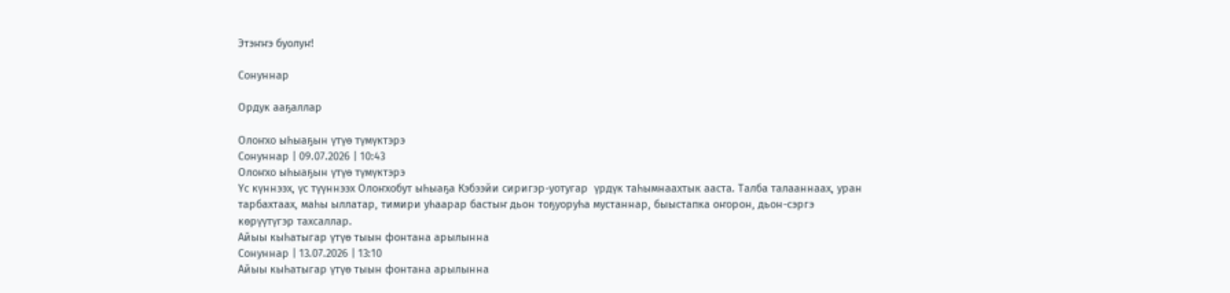Этэҥҥэ буолуҥ!

Сонуннар

Ордук ааҕаллар

Олоҥхо ыһыаҕын үтүө түмүктэрэ
Сонуннар | 09.07.2026 | 10:43
Олоҥхо ыһыаҕын үтүө түмүктэрэ
Үс күннээх, үс түүннээх Олоҥхобут ыһыаҕа Кэбээйи сиригэр-уотугар  үрдүк таһымнаахтык ааста. Талба талааннаах, уран тарбахтаах, маһы ыллатар, тимири уһаарар бастыҥ дьон тоҕуоруһа мустаннар, быыстапка оҥорон, дьон-сэргэ көрүүтүгэр тахсаллар.
Айыы кыһатыгар үтүө тыын фонтана арылынна
Сонуннар | 13.07.2026 | 13:10
Айыы кыһатыгар үтүө тыын фонтана арылынна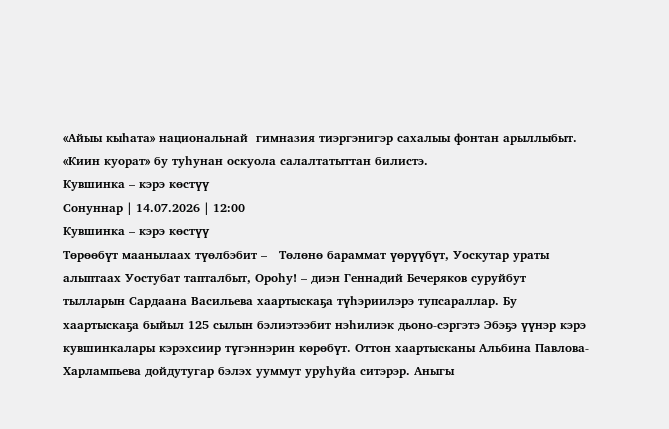«Айыы кыһата» национальнай  гимназия тиэргэнигэр сахалыы фонтан арыллыбыт. «Киин куорат» бу туһунан оскуола салалтатыттан билистэ.
Кувшинка – кэрэ көстүү
Сонуннар | 14.07.2026 | 12:00
Кувшинка – кэрэ көстүү
Төрөөбүт маанылаах түөлбэбит –   Төлөнө бараммат үөрүүбүт, Уоскутар ураты алыптаах Уостубат тапталбыт, Ороһу! – диэн Геннадий Бечеряков суруйбут тылларын Сардаана Васильева хаартыскаҕа түһэриилэрэ тупсараллар. Бу хаартыскаҕа быйыл 125 сылын бэлиэтээбит нэһилиэк дьоно-сэргэтэ Эбэҕэ үүнэр кэрэ кувшинкалары кэрэхсиир түгэннэрин көрөбүт. Оттон хаартысканы Альбина Павлова-Харлампьева дойдутугар бэлэх ууммут уруһуйа ситэрэр. Аныгы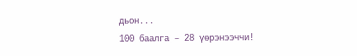дьон...
100 баалга – 28 үөрэнээччи!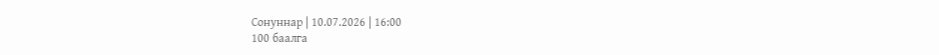Сонуннар | 10.07.2026 | 16:00
100 баалга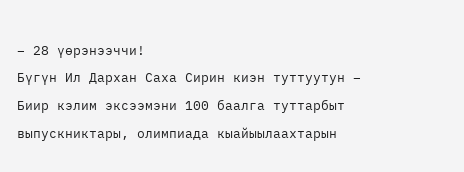– 28 үөрэнээччи!
Бүгүн Ил Дархан Саха Сирин киэн туттуутун – Биир кэлим эксээмэни 100 баалга туттарбыт выпускниктары, олимпиада кыайыылаахтарын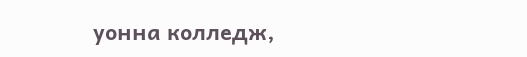уонна колледж,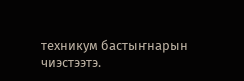техникум бастыҥнарын чиэстээтэ.